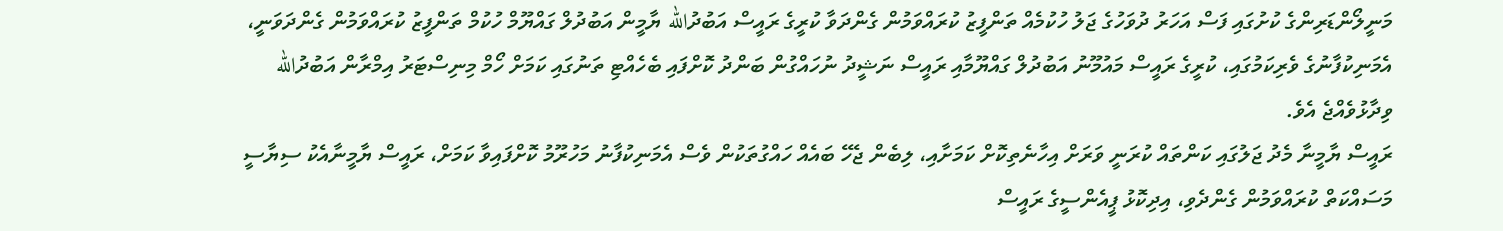މަނީލޯންޑަރިންގެ ކުށުގައި ފަސް އަހަރު ދުވަހުގެ ޖަލު ހުކުމެއް ތަންފީޒު ކުރައްވަމުން ގެންދަވާ ކުރީގެ ރައީސް އަބުދުالله ޔާމީން އަބުދުލް ގައްޔޫމް ހުކުމް ތަންފީޒު ކުރައްވަމުން ގެންދަވަނީ، އެމަނިކުފާނުގެ ވެރިކަމުގައި، ކުރީގެ ރައީސް މައުމޫނު އަބުދުލް ގައްޔޫމާއި ރައީސް ނަޝީދު ނުހައްގުން ބަންދު ކޮށްފައި ބެހެއްޓި ތަނުގައި ކަމަށް ހޯމް މިނިސްޓަރު އިމްރާން އަބުދުالله ވިދާޅުވެއްޖެ އެވެ.
ރައީސް ޔާމީނާ މެދު ޖަލުގައި ކަންތައް ކުރަނީ ވަރަށް އިހާނެތިކޮށް ކަމަށާއި، ލިބެން ޖެހޭ ބައެއް ހައްގުތަކުން ވެސް އެމަނިކުފާނު މަހުރޫމު ކޮށްފައިވާ ކަމަށް، ރައީސް ޔާމީނާއެކު ސިޔާސީ މަސައްކަތް ކުރައްވަމުން ގެންދެވި، އިދިކޮޅު ޕީއެންސީގެ ރައީސް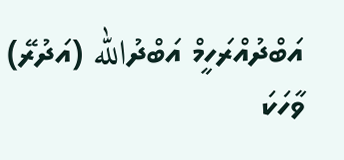އަބްދުއްރަހީމް އަބްދުالله (އަދުރޭ) ވާހަކަ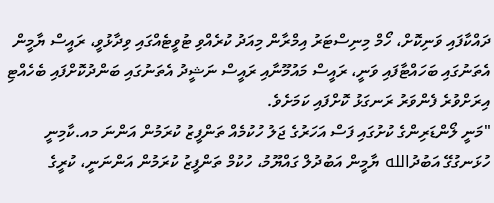ދައްކާފައި ވަނިކޮށް، ހޯމް މިނިސްޓަރު އިމްރާން މިއަދު ކުރެއްވި ޓުވީޓެއްގައި ވިދާޅުވީ، ރައީސް ޔާމީން އެތަނުގައި ބަހައްޓާފައި ވަނީ، ރައީސް މައުމޫނާއި ރައީސް ނަޝީދު އެތަނުގައި ބަންދުކޮށްފައި ބެހެއްޓި އިރަށްވުރެ ފެންވަރު ރަނގަޅު ކޮށްފައި ކަމަށެވެ.
"މަނީ ލޯންޑަރިންގެ ކުށުގައި ފަސް އަހަރުގެ ޖަލު ހުކުމެއް ތަންފީޒު ކުރަމުން އަންނަ މއ.ކާމިނީ ހުޅަނގުގޭ އަބުދުالله ޔާމީން އަބުދުލް ގައްޔޫމު، ހުކުމް ތަންފީޒު ކުރަމުން އަންނަނީ، ކުރީގެ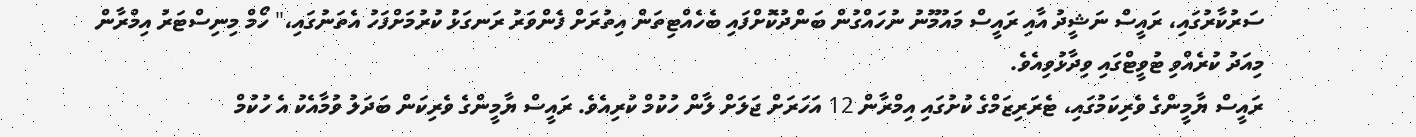ސަރުކާރުގައި، ރައީސް ނަޝީދު އާއި ރައީސް މައުމޫނު ނުހައްގުން ބަންދުކޮށްފައި ބެހެއްޓިތަން އިތުރަށް ފެންވަރު ރަނގަޅު ކުރުމަށްފަހު އެތަނުގައި،" ހޯމް މިނިސްޓަރު އިމްރާން މިއަދު ކުރެއްވި ޓުވީޓްގައި ވިދާޅުވިއެވެ.
ރައީސް ޔާމީންގެ ވެރިކަމުގައި، ޓެރަރިޒަމްގެ ކުށުގައި އިމްރާން 12 އަހަރަށް ޖަލަށް ލާން ހުކުމް ކުރިއެވެ. ރައީސް ޔާމީންގެ ވެރިކަން ބަދަލު ވުމާއެކު އެ ހުކުމް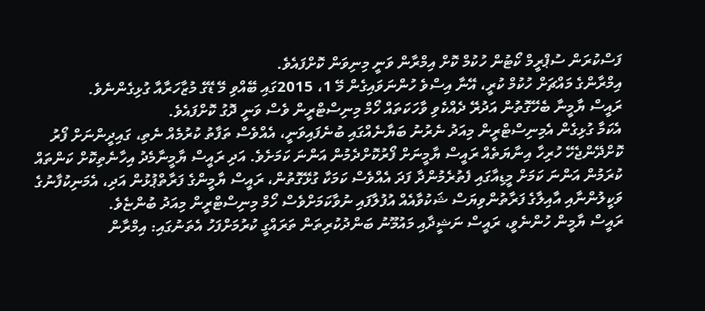ފަސްކުރަން ސުޕްރީމް ކޯޓުން ހުކުމް ކޮށް އިމްރާން ވަނީ މިނިވަން ކޮށްފައެވެ.
އިމްރާންގެ މައްޗަށް ހުކުމް ކުރީ، އޭނާ އިސްވެ ހުންނަވައިގެން މޭ 1، 2015ގައި ބޭއްވި މޭ ޑޭގެ މުޒާހަރާއާ ގުޅިގެންނެވެ.
ރައީސް ޔާމީނާ ބެހޭގޮތުން އަދުރޭ ދެއްކެވި ވާހަކަތައް ހޯމް މިނިސްޓްރީން ވެސް ވަނީ ދޮގު ކޮށްފައެވެ.
އެކަމާ ގުޅިގެން އެމިނިސްޓްރީން މިއަދު ނެރުނު ބަޔާނެއްގައި ބުނެފައިވަނީ، އެއްވެސް ތަފާތު ކުރުމެއް ނެތި، ގައިދީންނަށް ފޯރު ކޮށްދޭންޖެހޭ ހުރިހާ އިނާޔަތެއް ރައީސް ޔާމީނަށް ފޯރުކޮށްދެމުން އަންނަ ކަމަށެވެ. އަދި ރައީސް ޔާމީނާމެދު އިހާނެތިކޮށް ކަންތައް ކުރަމުން އަންނަ ކަމަށް މީޑިއާގައި ފެތުރެމުންދާ ފަދަ އެއްވެސް ކަމަކާ ގުޅޭގޮތުން، ރައީސް ޔާމީންގެ ފަރާތްޕުޅުން އަދި، އެމަނިކުފާނުގެ ވަކީލުންނާއި އާއިލާގެ ފަރާތުންވިޔަސް ޝަކުވާއެއް އުފުލާފައި ނުވާކަމަށްވެސް ހޯމް މިނިސްޓްރީން މިއަދު ބުންޏެވެ.
ރައީސް ޔާމީން ހުންނެވީ، ރައީސް ނަޝީދާއި މައުމޫނު ބަންދުކުރިތަން ތަރައްގީ ކުރުމަށްފަހު އެތަނުގައި: އިމްރާން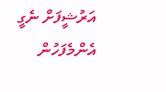އަރުޝީފަށް ނެގީ
އެންމެފަހުން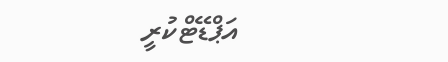އަޕްޑޭޓްކުރީ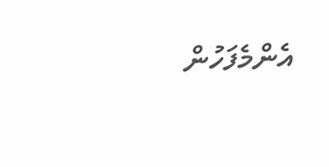އެންމެފަހުން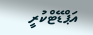އަޕްޑޭޓްކުރީ